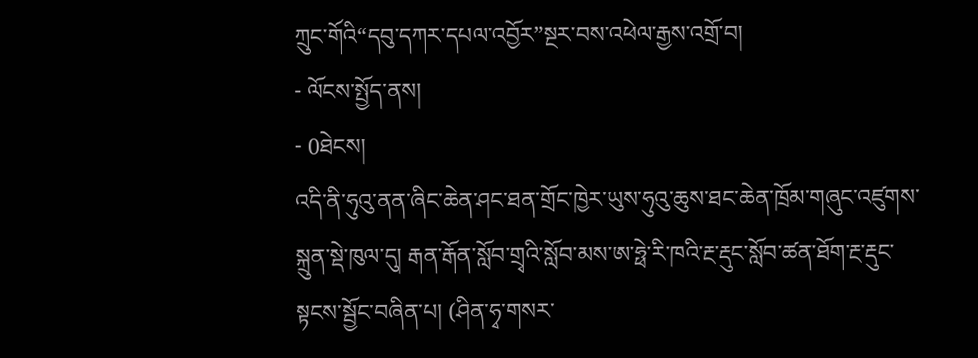ཀྲུང་གོའི“དབུ་དཀར་དཔལ་འབྱོར”སྔར་བས་འཕེལ་རྒྱས་འགྲོ་བ།
- ལོངས་སྤྱོད་ནས།
- 0ཐེངས།
འདི་ནི་ཧུའུ་ནན་ཞིང་ཆེན་ཤང་ཐན་གྲོང་ཁྱེར་ཡུས་ཧུའུ་ཆུས་ཐང་ཆེན་ཁྲོམ་གཞུང་འཛུགས་སྐྲུན་སྡེ་ཁུལ་དུ། རྒན་རྒོན་སློབ་གྲྭའི་སློབ་མས་ཨ་ཧྥེ་རི་ཁའི་རྔ་རྡུང་སློབ་ཚན་ཐོག་རྔ་རྡུང་སྟངས་སྦྱོང་བཞིན་པ། (ཤིན་ཧྭ་གསར་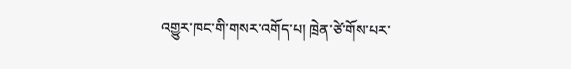འགྱུར་ཁང་གི་གསར་འགོད་པ། ཁྲེན་ཙེ་གོས་པར་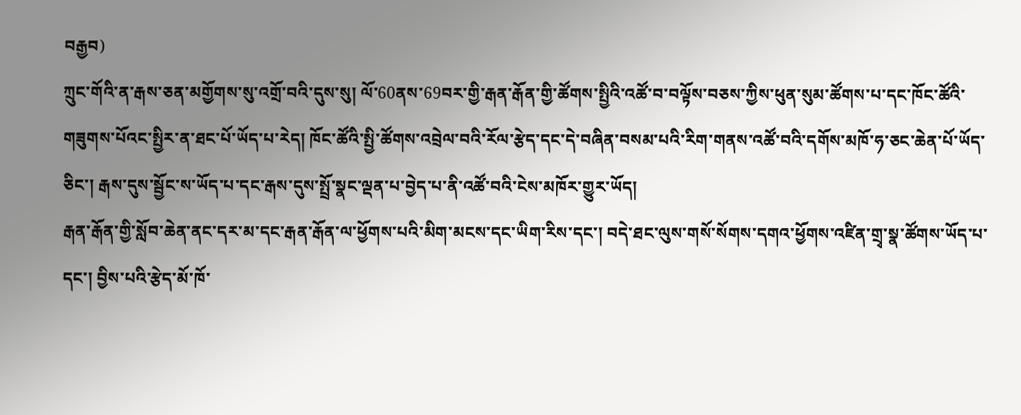བརྒྱབ)
ཀྲུང་གོའི་ན་རྒས་ཅན་མགྱོགས་སུ་འགྲོ་བའི་དུས་སུ། ལོ་60ནས་69བར་གྱི་རྒན་རྒོན་གྱི་ཚོགས་སྤྱིའི་འཚོ་བ་བལྟོས་བཅས་ཀྱིས་ཕུན་སུམ་ཚོགས་པ་དང་ཁོང་ཚོའི་གཟུགས་པོའང་སྤྱིར་ན་ཐང་པོ་ཡོད་པ་རེད། ཁོང་ཚོའི་སྤྱི་ཚོགས་འབྲེལ་བའི་རོལ་རྩེད་དང་དེ་བཞིན་བསམ་པའི་རིག་གནས་འཚོ་བའི་དགོས་མཁོ་ཧ་ཅང་ཆེན་པོ་ཡོད་ཅིང་། རྒས་དུས་སྦྱོང་ས་ཡོད་པ་དང་རྒས་དུས་སྤྲོ་སྣང་ལྡན་པ་བྱེད་པ་ནི་འཚོ་བའི་ངེས་མཁོར་གྱུར་ཡོད།
རྒན་རྒོན་གྱི་སློབ་ཆེན་ནང་དར་མ་དང་རྒན་རྒོན་ལ་ཕྱོགས་པའི་མིག་མངས་དང་ཡིག་རིས་དང་། བདེ་ཐང་ལུས་གསོ་སོགས་དགའ་ཕྱོགས་འཛིན་གྲྭ་སྣ་ཚོགས་ཡོད་པ་དང་། བྱིས་པའི་རྩེད་མོ་ཁོ་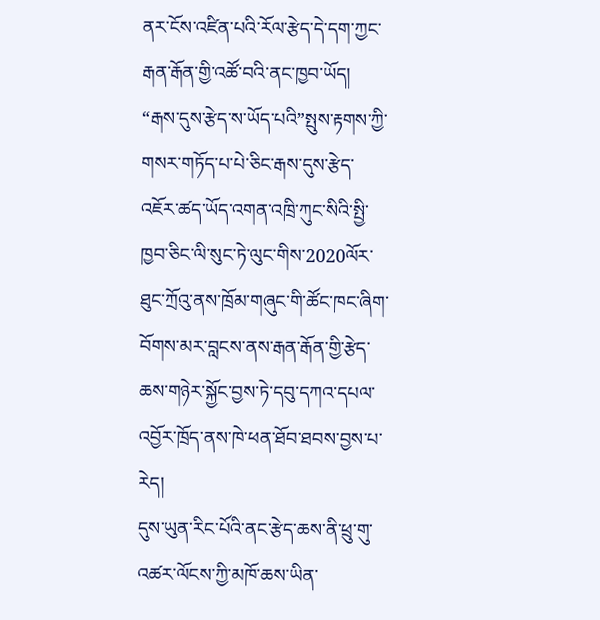ནར་ངོས་འཛིན་པའི་རོལ་རྩེད་དེ་དག་ཀྱང་རྒན་རྒོན་གྱི་འཚོ་བའི་ནང་ཁྱབ་ཡོད།
“རྒས་དུས་རྩེད་ས་ཡོད་པའི”སྤུས་རྟགས་ཀྱི་གསར་གཏོད་པ་པེ་ཅིང་རྒས་དུས་རྩེད་འཇོར་ཚད་ཡོད་འགན་འཁྲི་ཀུང་སིའི་སྤྱི་ཁྱབ་ཅིང་ལི་སུང་ཏེ་ལུང་གིས་2020ལོར་ཐུང་ཀྲོའུ་ནས་ཁྲོམ་གཞུང་གི་ཚོང་ཁང་ཞིག་བོགས་མར་བླངས་ནས་རྒན་རྒོན་གྱི་རྩེད་ཆས་གཉེར་སྐྱོང་བྱས་ཏེ་དབུ་དཀའ་དཔལ་འབྱོར་ཁྲོད་ནས་ཁེ་ཕན་ཐོབ་ཐབས་བྱས་པ་རེད།
དུས་ཡུན་རིང་པོའི་ནང་རྩེད་ཆས་ནི་ཕྲུ་གུ་འཚར་ལོངས་ཀྱི་མཁོ་ཆས་ཡིན་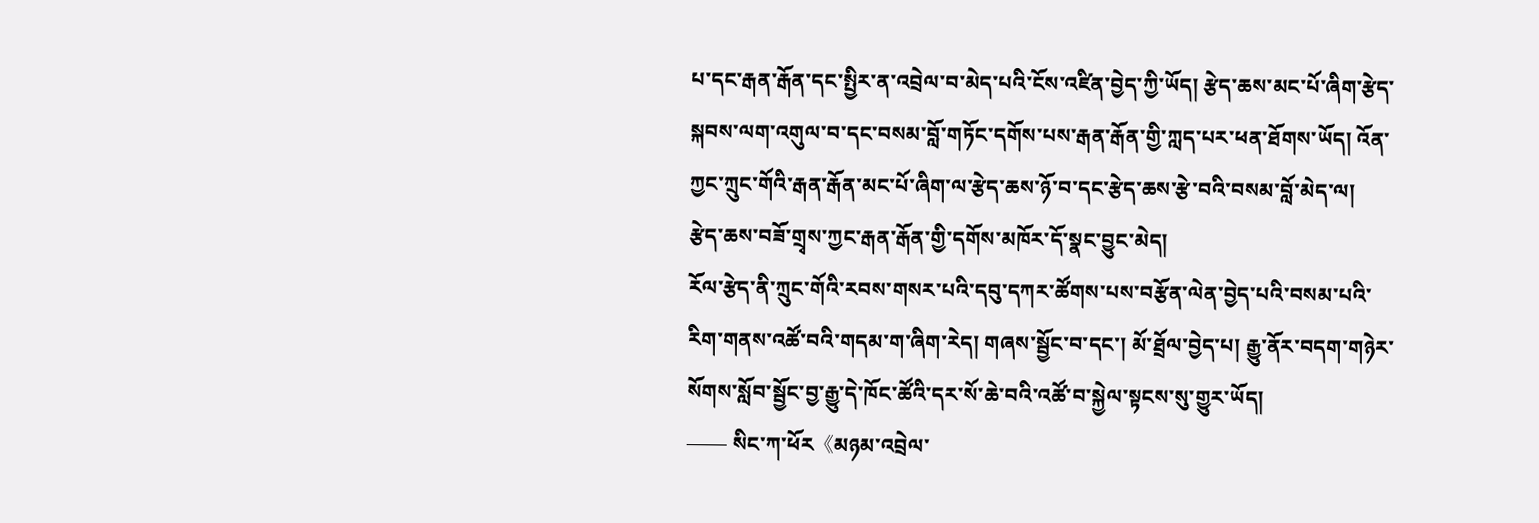པ་དང་རྒན་རྒོན་དང་སྤྱིར་ན་འབྲེལ་བ་མེད་པའི་ངོས་འཛིན་བྱེད་ཀྱི་ཡོད། རྩེད་ཆས་མང་པོ་ཞིག་རྩེད་སྐབས་ལག་འགུལ་བ་དང་བསམ་བློ་གཏོང་དགོས་པས་རྒན་རྒོན་གྱི་ཀླད་པར་ཕན་ཐོགས་ཡོད། འོན་ཀྱང་ཀྲུང་གོའི་རྒན་རྒོན་མང་པོ་ཞིག་ལ་རྩེད་ཆས་ཉོ་བ་དང་རྩེད་ཆས་རྩེ་བའི་བསམ་བློ་མེད་ལ། རྩེད་ཆས་བཟོ་གྲྭས་ཀྱང་རྒན་རྒོན་གྱི་དགོས་མཁོར་དོ་སྣང་བྱུང་མེད།
རོལ་རྩེད་ནི་ཀྲུང་གོའི་རབས་གསར་པའི་དབུ་དཀར་ཚོགས་པས་བརྩོན་ལེན་བྱེད་པའི་བསམ་པའི་རིག་གནས་འཚོ་བའི་གདམ་ག་ཞིག་རེད། གཞས་སྦྱོང་བ་དང་། མོ་ཐྲོལ་བྱེད་པ། རྒྱུ་ནོར་བདག་གཉེར་སོགས་སློབ་སྦྱོང་བྱ་རྒྱུ་དེ་ཁོང་ཚོའི་དར་སོ་ཆེ་བའི་འཚོ་བ་སྐྱེལ་སྟངས་སུ་གྱུར་ཡོད།
—— སིང་ཀ་ཕོར《མཉམ་འབྲེལ་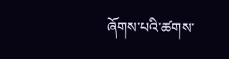ཞོགས་པའི་ཚགས་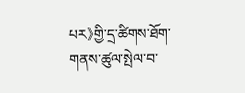པར》གྱི་དྲ་ཚིགས་ཐོག་གནས་ཚུལ་སྤེལ་བ་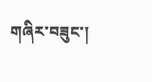གཞིར་བཟུང་།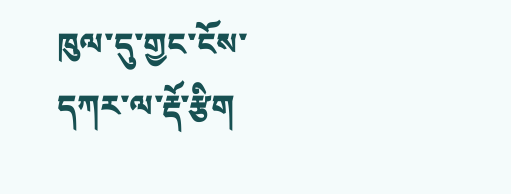ཁུལ་དུ་གྱང་ངོས་དཀར་ལ་རྡོ་རྩིག